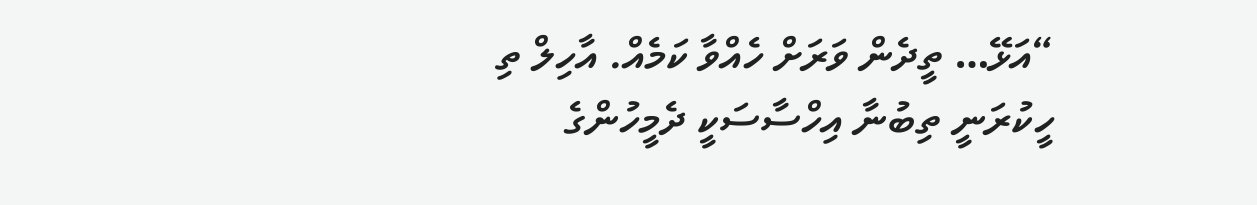“އަޅޭ… ތީދެން ވަރަށް ހެއްވާ ކަމެއް. އާހިލް ތި ހީކުރަނީ ތިބުނާ އިހްސާސަކީ ދެމީހުންގެ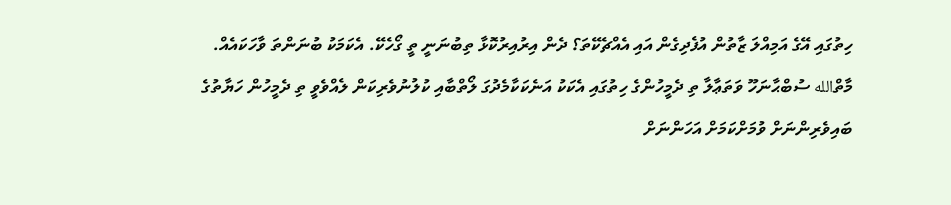ހިތުގައި އޭގެ އަމިއްލަ ޒާތުން އުފެދިގެން އައި އެއްޗެކޭތަ؟ ދެން އިރުއިރުކޮޅާ ތިބުނަނީ ތީ ގޯހެކޭ. އެކަމަކު ބުނަންތަ ވާހަކައެއް. މާތްالله ސުބްޙާނަހޫ ވަތަޢާލާ ތި ދެމީހުންގެ ހިތުގައި އެކަކު އަނެކަކާމެދުގަ ލޯތްބާއި ކުލުނުވެރިކަން ލެއްވެވީ ތި ދެމީހުން ހަޔާތުގެ ބައިވެރިންނަށް ވުމަށްކަމަށް އަހަންނަށް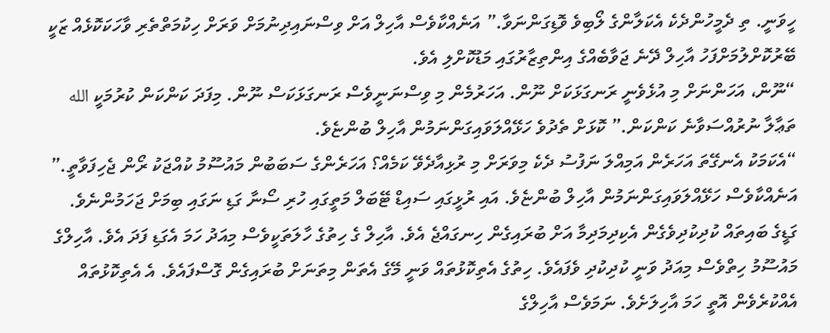ހީވަނީ. ތި ދެމީހުންދެކެ އެކަލާންގެ ލޯބިވެ ވޮޑިގަންނަވާ.” އަނެއްކާވެސް އާހިލް އަށް ވިސްނައިދިނުމަށް ވަރަށް ހިކުމަތްތެރި ވާހަކަކޮޅެއް ޒަކީ ބޭރުކޮށްލުމަށްފަހު އާހިލް ދޭނެ ޖަވާބެއްގެ އިންތިޒާރުގައި މަޑުކޮށްލި އެވެ.
“ނޫން، އަހަންނަށް މި އުޅެވެނީ ރަނގަޅަކަށް ނޫން. އަހަރުމެން މި ވިސްނަނީވެސް ރަނގަޅަކަސް ނޫން. މިފަދަ ކަންކަން ކުރުމަކީ الله ތަޢާލާ ނުރުއްސަވާނެ ކަންކަން.” ކޮޅަށް ތެދުވެ ހަޅޭއްލަވައިގަންނަމުން އާހިލް ބުންޏެވެ.
“އެކަމަކު އެނގޭތަ އަހަރެން އަމިއްލަ ނަފުސު ދެކެ މިވަރަށް މި ރުޅިއާދެވޭ ކަމެއް؟ އަހަރެންގެ ސަބަބުން މައުސޫމު ކުއްޖަކު ރޯން ޖެހިފަވާތީ.” އަނެއްކާވެސް ހަޅޭއްލަވައިގަންނަމުން އާހިލް ބުންޏެވެ. އައި ރުޅީގައި ސައިޑް ޓޭބަލް މަތީގައި ހުރި ސޯނާ ގަޑި ނަގައި ބިމަށް ޖަހަމުންނެވެ. ގަޑީގެ ބައިތައް ކުދިކުދިވެގެން އެކިދިމަދިމާ އަށް ބުރައިގެން ހިނގައްޖެ އެވެ. އާހިލް ގެ ހިތުގެ ހާލަތަކީވެސް މިއަދު ހަމަ އެގަޑި ފަދަ އެވެ. އާހިލްގެ މައުސޫމު ހިތްވެސް މިއަދު ވަނީ ކުދިކުދި ވެފައެވެ. ހިތުގެ އެތިކޮޅުތައް ވަނީ މޭގެ އެތަން މިތަނަށް ބުރައިގެން ގޮސްފައެވެ. އެ އެތިކޮޅުތައް އެއްކުރެވެން އޮތީ ހަމަ އާހިލަށެވެ. ނަމަވެސް އާހިލްގެ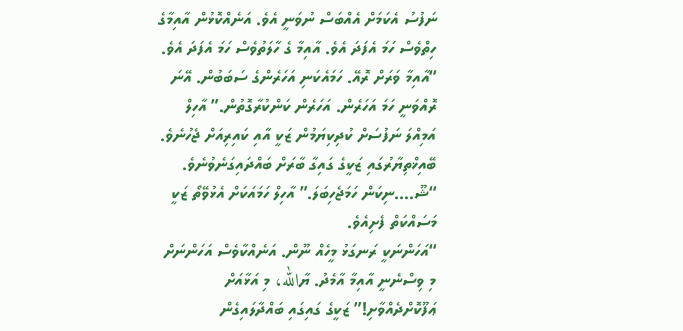ނަފުސު އެކަމަށް އެއްބަސް ނުވަނީ އެވެ. އަނެއްކޮޅުން އާއިމާގެ ހިތްވެސް ހަމަ އެފަދަ އެވެ. އާއިމާ ގެ ހާލަތުވެސް ހަމަ އެފަދަ އެވެ.
“އާއިމާ ވަރަށް ރޮއޭ. ހަމައެކަނި އަހަރެންގެ ސަބަބުން. އޭނަ ރޮއްވަނީ ހަމަ އަހަރެން. އަހަރެން ކަންކުރާގޮތުން.” އާހިލް އަމިއްލަ ނަފުސަށް ކުދިކިޔަމުން ޒަކީ އާއި ކައިރިއަށް ޖެހުނެވެ. ބޭއިޚްތިޔާރުގައި ޒަކީގެ ގައިގާ ބާރަށް ބައްދައިގަނެވުނެވެ.
“ޝޫ….ނިކަން ހަމަޖެހިބަލަ.” އާހިލް ހަމައަކަށް އެޅުވޭތޯ ޒަކީ މަސައްކަތް ފެށިއެވެ.
“އަހަންނަކީ ރަނގަޅު މީހެއް ނޫން. އަނެއްކާވެސް އަހަންނަށް މި ވިސްނެނީ އާއިމާ އާމެދު. ޔާالله، މި އަޅާއަށް ޢަފޫކޮށްދެއްވާށި!” ޒަކީގެ ގައިގައި ބައްދާލައިގެން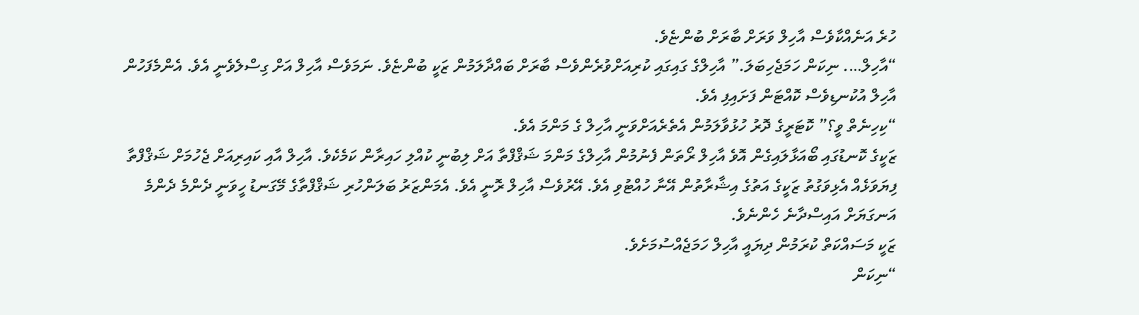ހުރެ އަނެއްކާވެސް އާހިލް ވަރަށް ބާރަށް ބުންޏެވެ.
“އާހިލް…. ނިކަން ހަމަޖެހިބަލަ.” އާހިލްގެ ގައިގައި ކުރިއަށްވުރެންވެސް ބާރަށް ބައްދާލަމުން ޒަކީ ބުންޏެވެ. ނަމަވެސް އާހިލް އަށް ގިސްލެވެނީ އެވެ. އެންމެފަހުން އާހިލް އުކުނޑިވެސް ކޮއްޓަން ފަށައިފި އެވެ.
“ކިހިނެތް ވީ؟” ކޮޓަރީގެ ދޮރު ހުޅުވާލަމުން އެތެރެއަށްވަނީ އާހިލް ގެ މަންމަ އެވެ.
ޒަކީގެ ކޮނޑުގައި ބޯއަޅާލައިގެން އޮވެ އާހިލް ރޯތަން ފެނުމުން އާހިލްގެ މަންމަ ޝަޤްފްތާ އަށް ލިބުނީ ކުއްލި ހައިރާން ކަމެކެވެ. އާހިލް އާއި ކައިރިއަށް ޖެހުމަށް ޝަޤްފްތާ ފިޔަވަޅެއް އެޅިވަގުތު ޒަކީގެ އަތުގެ އިޝާރާތުން އޭނާ ހުއްޓުވި އެވެ. އޭރުވެސް އާހިލް ރޮނީ އެވެ. އެމަންޒަރު ބަލަންހުރި ޝަޤްފްތާގެ މޭގަނޑު ހީވަނީ ދެންމެ ދެންމެ އަނގަޔަށް އައިސްދާނެ ހެންނެވެ.
ޒަކީ މަސައްކަތް ކުރަމުން ދިޔައީ އާހިލް ހަމަޖެއްސުމަށެވެ.
“ނިކަން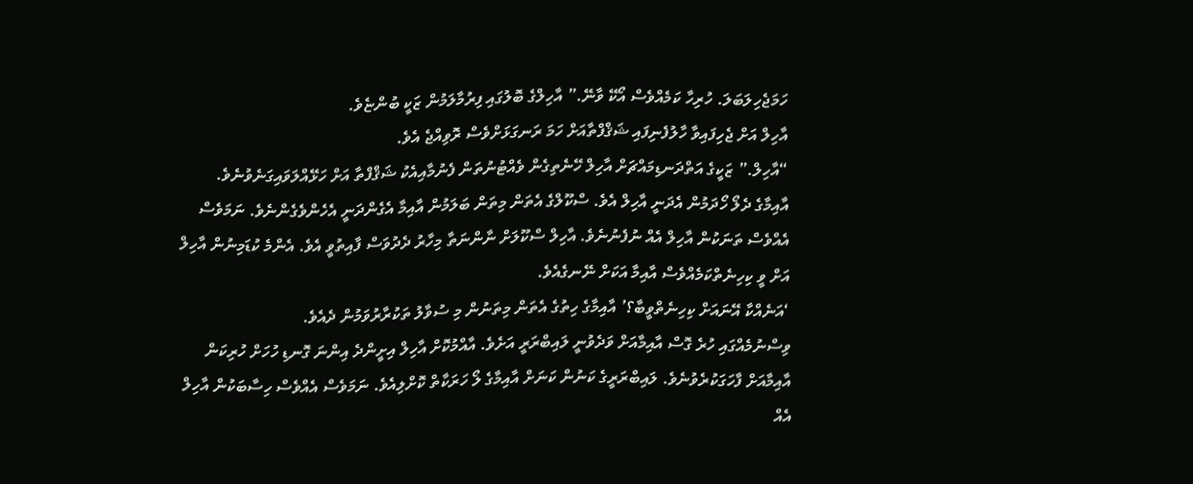ހަމަޖެހިލަބަލަ. ހުރިހާ ކަމެއްވެސް އޯކޭ ވާނޭ.” އާހިލްގެ ބޮލުގައި ފިރުމާލަމުން ޒަކީ ބުންޏެވެ.
އާހިލް އަށް ޖެހިފައިވާ ހާލުފެނިފައި ޝަޤްފްތާއަށް ހަމަ ރަނގަޅަށްވެސް ރޮވިއްޖެ އެވެ.
“އާހިލް.” ޒަކީގެ އަތްދަނޑިމައްޗަށް އާހިލް ހޭނެތިގެން ވެއްޓުނުތަން ފެނުމާއިއެކު ޝަޤްފްތާ އަށް ހަޅޭއްލަވައިގަނެވުނެވެ.
އާއިމާގެ ދެލޯ ހޯދަމުން އެދަނީ އާހިލް އެވެ. ސްކޫލްގެ އެތަން މިތަން ބަލަމުން އާއިމާ އެގެންދަނީ އެހެންވެގެންނެވެ. ނަމަވެސް އެއްވެސް ތަނަކުން އާހިލް އެއް ނުފެނުނެވެ. އާހިލް ސްކޫލަށް ނާންނަތާ މިހާރު ދެދުވަސް ފާއިތުވީ އެވެ. އެންމެ ކުޑަމިނުން އާހިލް އަށް ވީ ކިހިނެތްކަމެއްވެސް އާއިމާ އަކަށް ނޭނގެއެވެ.
‘އަނެއްކާ އޭނައަށް ކިހިނެތްވީބާ؟’ އާއިމާގެ ހިތުގެ އެތަން މިތަނުން މި ސުވާލު ތަކުރާރުވަމުން ދެއެވެ.
ވިސްނުމެއްގައި ހުރެ ގޮސް އާއިމާއަށް ވަދެވުނީ ލައިބްރަރީ އަށެވެ. އާއްމުކޮށް އާހިލް އިށީންދެ އިންނަ ގޮނޑި ހުހަށް ހުރިކަން އާއިމާއަށް ފާހަގަކުރެވުނެވެ. ލައިބްރަރީގެ ކަނުން ކަނަށް އާއިމާގެ ލޯ ހަރަކާތް ކޮށްލިއެވެ. ނަމަވެސް އެއްވެސް ހިސާބަކުން އާހިލް އެއް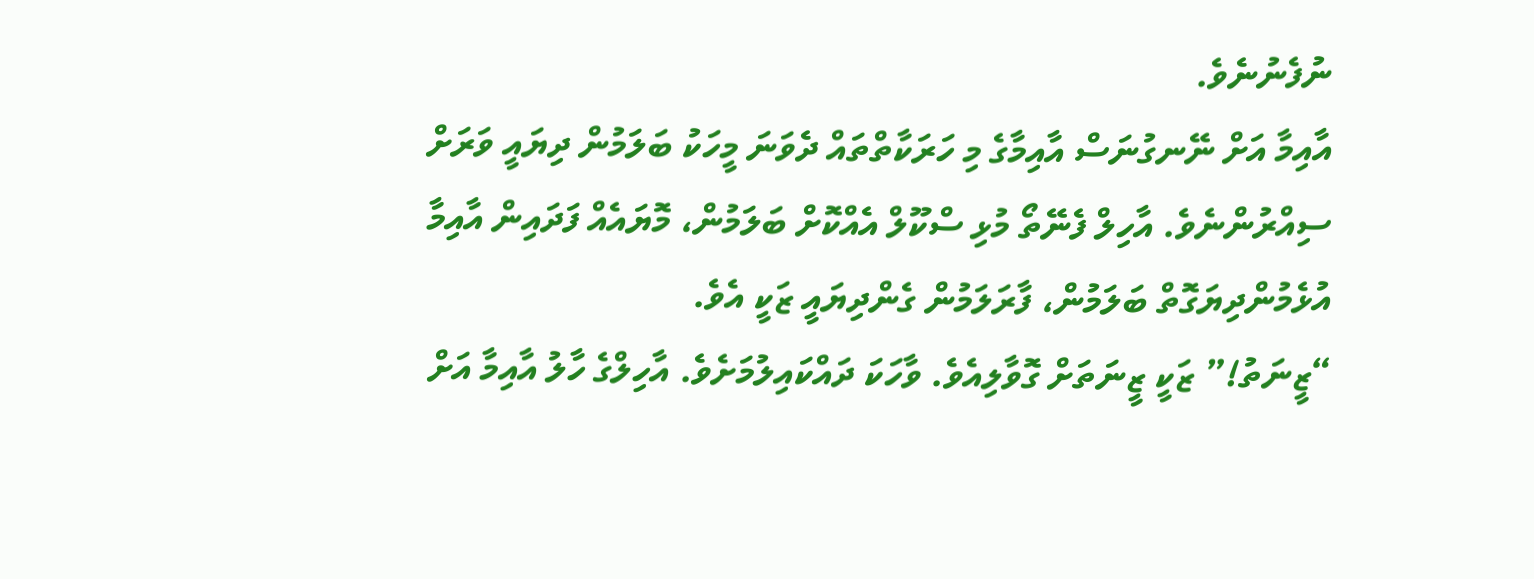ނުފެނުނެވެ.
އާއިމާ އަށް ނޭނގުނަސް އާއިމާގެ މި ހަރަކާތްތައް ދެވަނަ މީހަކު ބަލަމުން ދިޔައީ ވަރަށް ސިއްރުންނެވެ. އާހިލް ފެނޭތޯ މުޅި ސްކޫލް އެއްކޮށް ބަލަމުން، މޮޔައެއް ފަދައިން އާއިމާ އުޅެމުންދިޔަގޮތް ބަލަމުން، ފާރަލަމުން ގެންދިޔައީ ޒަކީ އެވެ.
“ޒީނަތު!” ޒަކީ ޒީނަތަށް ގޮވާލިއެވެ. ވާހަކަ ދައްކައިލުމަށެވެ. އާހިލްގެ ހާލު އާއިމާ އަށް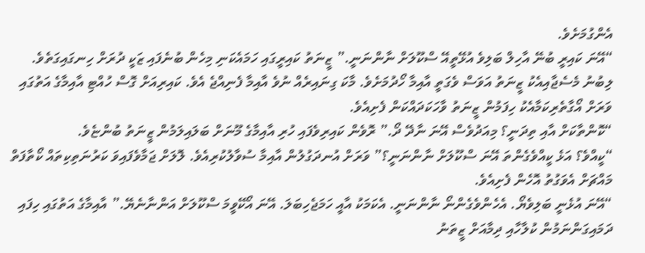އެންގުމަށެވެ.
“އޭނަ ކައިރީ ބުނޭ އާހިލް ބަލިވެ އުޅޭތީއޭ ސްކޫލަށް ނާންނަނީ.” ޒީނަތު ކައިރީގައި ހަމައެކަނި މިހެން ބުނެފައި ޒަކީ ދުރަށް ހިނގައިގަތެވެ.
ލިބުނު މެސެޖާއިއެކު ޒީނަތު އަވަސް ވެގަތީ އާއިމާ ހޯދުމަށެވެ. މާކަ ގިނައިރެއް ނުވެ އާއިމާ ފެނިއްޖެ އެވެ. ކައިރިއަށް ގޮސް ހުއްޓި އާއިމާގެ އަތުގައި ވަރަށް އޯގާތެރިކަމާއެކު ހިފަމުން ޒީނަތު ވާހަކަދައްކަން ފެށިއެވެ.
“ކޮންތާކަށް އާއި ތިދަނީ؟ މިއަދުވެސް އޭނަ ނާދޭ ދޯ.” ރޮވެން ކައިރިވެފައި ހުރި އާއިމާގެ މޫނަށް ބަލައިލަމުން ޒީނަތު ބުންޏެވެ.
“ކީއްވެ؟ އަޅެ ކީއްވެގެންތަ އޭނަ ސްކޫލަށް ނާންނަނީ؟” ވަރަށް އުނދަގުލުން އާއިމާ ސުވާލުކުރިއެވެ. ލޮލަށް ޖަމާވެފައިވަ ކަރުނަތިކިތައް ކޯތާފަތް މައްޗަށް އެވަގުތު އޮހެން ފެށިއެވެ.
“އޭނަ އުޅެނީ ބަލިވެޔޯ. އެހެންވެގެންނޯ ނާންނަނީ. އެކަމަކު އާއީ ހަމަޖެހިބަލަ. އޭނަ އޯކޭވީމަ ސްކޫލަށް އަންނާނެޔޭ.” އާއިމާގެ އަތުގައި ހިފައި ދަމައިގަންނަމުން ކުލާހާއި ދިމާއަށް ޒީތަނު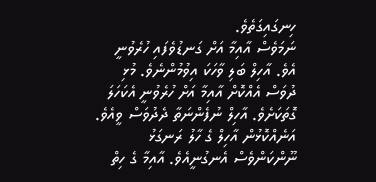ހިނގައިގަތެވެ.
ނަމަވެސް އާއިމާ އަށް ގަނޑުވެފައި ހުރެވުނީ އެވެ. އާހިލް ބަލި ވާހަކަ އިވުމުންނެވެ. މުޅި ދުވަސް އެއްކޮށް އާއިމާ އަށް ހުރެވުނީ އެކަހަލަ ގޮތަކަށެވެ. އާހިލް ނުފެންނަތާ ދެދުވަސް ވީއެވެ. އަނެއްކޮޅުން އާހިލް ގެ ހާލު ރަނގަޅު ނޫންކަންވެސް އެނގުނީއެވެ. އާއިމާ ގެ ހިތް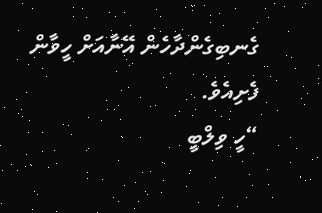ގެނބިގެންދާހެން އޭނާއަށް ހީވާން ފެށިއެވެ.
“ހީ ވިލްބީ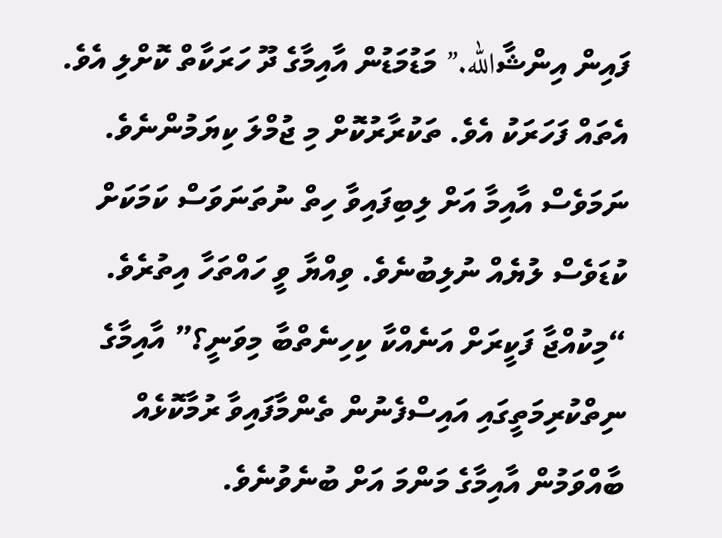ފައިން އިންޝާالله.” މަޑުމަޑުން އާއިމާގެ ދޫ ހަރަކާތް ކޮށްލި އެވެ. އެތައް ފަހަރަކު އެވެ. ތަކުރާރުކޮށް މި ޖުމްލަ ކިޔަމުންނެވެ. ނަމަވެސް އާއިމާ އަށް ލިބިފައިވާ ހިތް ނުތަނަވަސް ކަމަކަށް ކުޑަވެސް ލުޔެއް ނުލިބުނެވެ. ވިއްޔާ ވީ ހައްތަހާ އިތުރެވެ.
“މިކުއްޖާ ފަކީރަށް އަނެއްކާ ކިހިނެތްބާ މިވަނީ؟” އާއިމާގެ ނިތްކުރިމަތީގައި އައިސްފެނުން ތެންމާފައިވާ ރުމާކޮޅެއް ބާއްވަމުން އާއިމާގެ މަންމަ އަށް ބުނެވުނެވެ.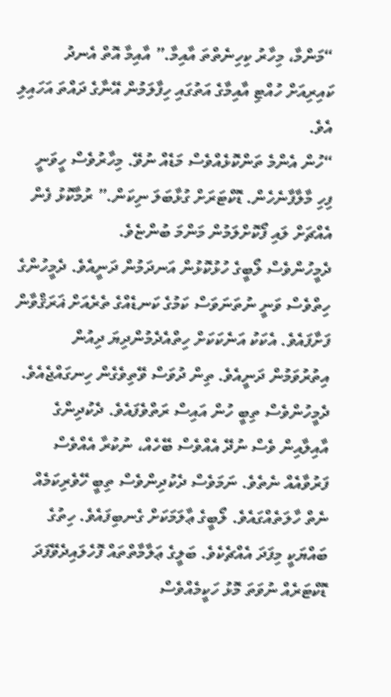“މަންމާ، މިހާރު ކިހިނެތްތަ އާއިމާ.” އާއިމާ އޮތް އެނދު ކައިރިއަށް ހުއްޓި އާއިމާގެ އަތުގައި ހިފާލަމުން އޭނާގެ ދައްތަ އަހައިލި އެވެ.
“ހުން އެންމެ ތަންކޮޅެއްވެސް މަޑެއް ނުވޭ. މިހާރުވެސް ހީވަނީ ފިހި މާލާފާނެހެން. ޑޮކްޓަރަށް ގުޅާބަލަ ނިކަން.” ރުމާކޮޅު ފެން އެއްޗަށް ލައި ފޯކޮށްލަމުން މަންމަ ބުންޏެވެ.
ދެމީހުންވެސް ލޯބީގެ ހުޅުކޮޅުން އަނދަމުން ދަނީއެވެ. ދެމީހުންގެ ހިތްވެސް ވަނީ ނުތަނަވަސް ކަމުގެ ކަނޑެއްގެ ތެރެއަށް ޣަރަޤްވާން ފަށާފައެވެ. އެކަކު އަނެކަކަށް ހިތްއެދެމުންދިޔަ ދިއުން އިތުރުވަމުން ދަނީއެވެ. ތިން ދުވަސް ވޭތިވެގެން ހިނގައްޖެއެވެ. ދެމީހުންވެސް ތިބީ ހުން އައިސް ރަތްވެފައެވެ. ދެކުދިންގެ އާއިލާއިން ވެސް ނުދޭ އެއްވެސް ބޭހެއް، ނުކުރާ އެއްވެސް ފަރުވާއެއް ނެތެވެ. ނަމަވެސް ދެކުދިންވެސް ތިބީ ހޭވެރިކަމެއް ނެތް ހާލަތެއްގައެވެ. ލޯބީގެ ޢާލަމަކަށް ގެނބިފައެވެ. ހިތުގެ ބައްޔަކީ މިފަދަ އެއްޗެކެވެ. ބަލީގެ ޢަލާމާތްތައް ފޮހެލައިދެވޭފަދަ ޑޮކްޓަރެއް ނުވަތަ މޮޅު ހަކީމެއްވެސް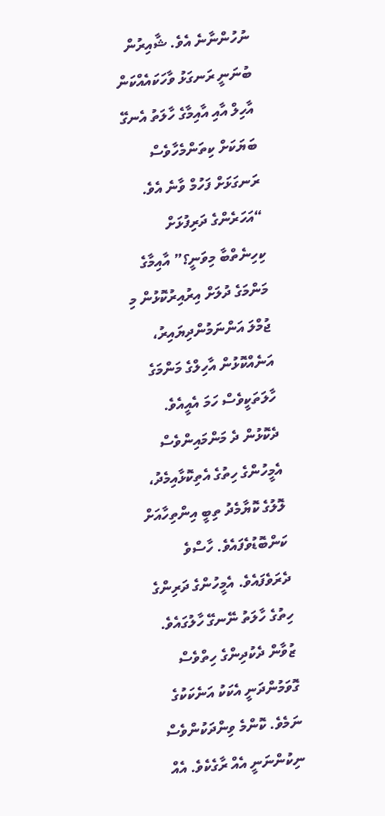ނުހުންނާނެ އެވެ. ޝާއިރުން ބުނަނީ ރަނގަޅު ވާހަކައެއްކަން އާހިލް އާއި އާއިމާގެ ހާލަތު އެނގޭ ބަޔަކަށް ކިތަންމެހާވެސް ރަނގަޅަށް ފަހުމް ވާނެ އެވެ.
“އަހަރެންގެ ދަރިފުޅަށް ކިހިނެތްބާ މިވަނީ؟” އާއިމާގެ މަންމަގެ ދުލަށް އިރުއިރުކޮޅުން މި ޖުމްލަ އަންނަމުންދިޔައިރު، އަނެއްކޮޅުން އާހިލްގެ މަންމަގެ ހާލަތަކީވެސް ހަމަ އެއީއެވެ.
ދެކޮޅުން ދެ މަންމައިންވެސް އެމީހުންގެ ހިތުގެ އެތިކޮޅާއިމެދު، ލޮލުގެ ކޮޔާމެދު ތިބީ އިންތިހާއަށް ކަންބޮޑުވެފައެވެ. ހާސްވެ ދެރަވެފައެވެ. އެމީހުންގެ ދަރިންގެ ހިތުގެ ހާލަތު ނޭނގޭ ހާލުގައެވެ. ޒުވާން ދެކުދިންގެ ހިތްވެސް ގޮވަމުންދަނީ އެކަކު އަނެކަކުގެ ނަމެވެ. ކޮންމެ ވިންދަކުންވެސް ނިކުންނަނީ އެއް ރާގެކެވެ. އެއް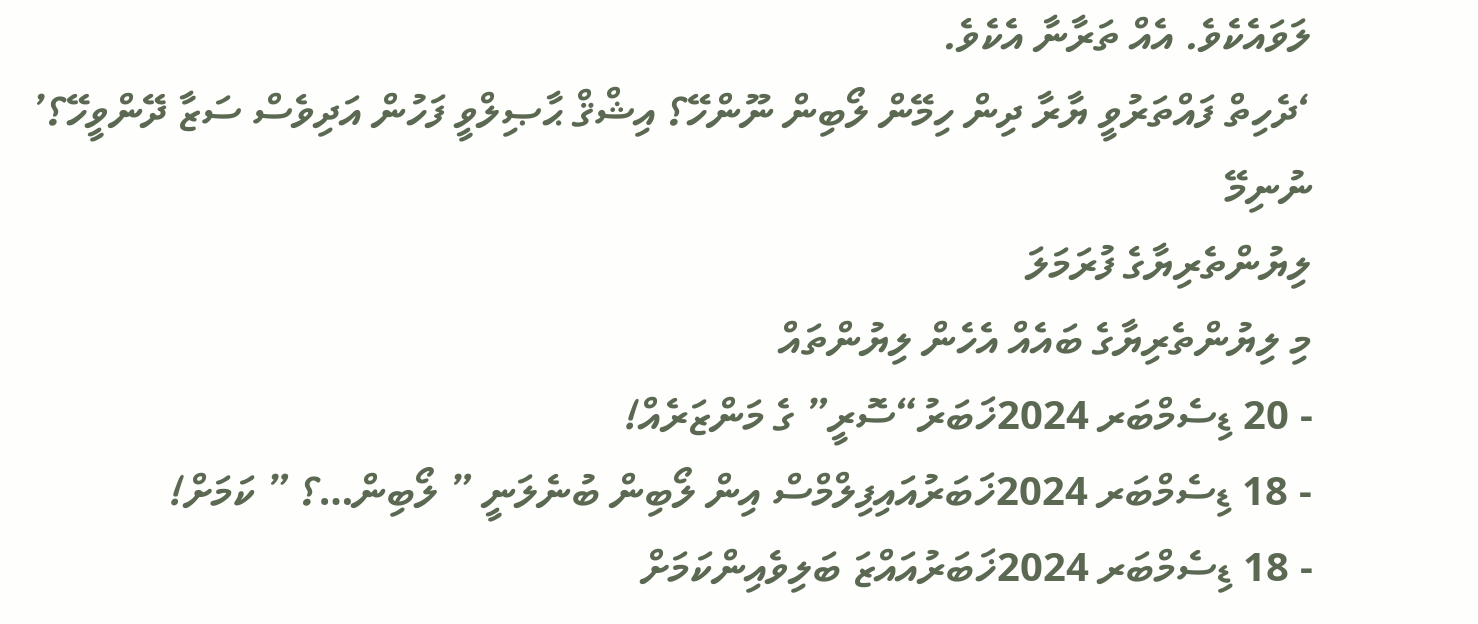ލަވައެކެވެ. އެއް ތަރާނާ އެކެވެ.
‘ދެހިތް ފައްތަރުވީ ޔާރާ ދިން ހިމޭން ލޯބިން ނޫންހޭ؟ އިޝްޤް ޙާޞިލްވީ ފަހުން އަދިވެސް ސަޒާ ދޭންވީހޭ؟’
ނުނިމޭ
ލިޔުންތެރިޔާގެ ފުރަމަލަ
މި ލިޔުންތެރިޔާގެ ބައެއް އެހެން ލިޔުންތައް
- 20 ޑިސެމްބަރ 2024ޚަބަރު“ސޮރީ” ގެ މަންޒަރެއް!
- 18 ޑިސެމްބަރ 2024ޚަބަރުއައިފިލްމްސް އިން ލޯބިން ބުނެލަނީ ” ލޯބިން…؟ ” ކަމަށް!
- 18 ޑިސެމްބަރ 2024ޚަބަރުއައްޒަ ބަލިވެއިންކަމަށް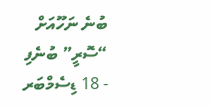ބުނެ ނަހޫއަށް “ސޮރީ” ބުނެފި
- 18 ޑިސެމްބަރ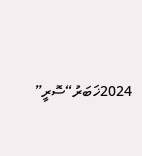2024ޚަބަރު“ސޮރީ”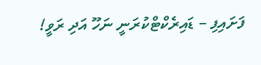ފަށައިފި – ޑައިރެކްޓްކުރަނީ ނަހޫ އަދި ރަވީ!